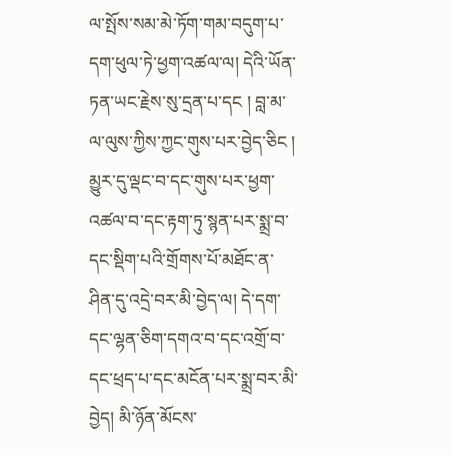ལ་སྤོས་སམ་མེ་ཏོག་གམ་བདུག་པ་དག་ཕུལ་ཏེ་ཕྱག་འཚལ་ལ། དེའི་ཡོན་ཏན་ཡང་རྗེས་སུ་དྲན་པ་དང ། བླ་མ་ལ་ལུས་ཀྱིས་ཀྱང་གུས་པར་བྱེད་ཅིང ། མྱུར་དུ་ལྡང་བ་དང་གུས་པར་ཕྱག་འཚལ་བ་དང་རྟག་ཏུ་སྙན་པར་སྨྲ་བ་དང་སྡིག་པའི་གྲོགས་པོ་མཐོང་ན་ཤིན་དུ་འདྲེ་བར་མི་བྱེད་ལ། དེ་དག་དང་ལྷན་ཅིག་དགའ་བ་དང་འགྲོ་བ་དང་ཕྲད་པ་དང་མངོན་པར་སྨྲ་བར་མི་བྱེད། མི་ཉོན་མོངས་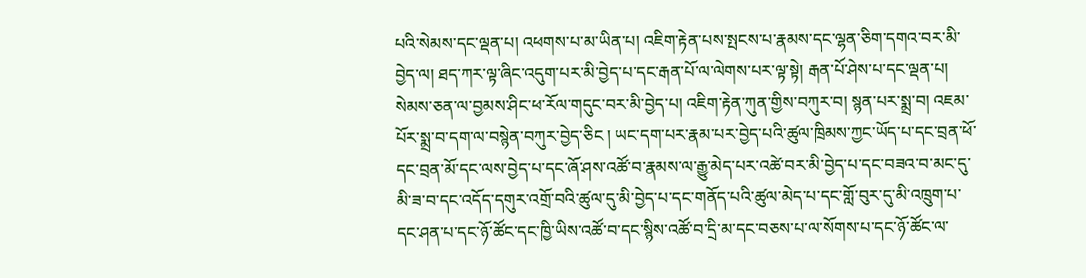པའི་སེམས་དང་ལྡན་པ། འཕགས་པ་མ་ཡིན་པ། འཇིག་རྟེན་པས་སྤངས་པ་རྣམས་དང་ལྷན་ཅིག་དགའ་བར་མི་བྱེད་ལ། ཐད་ཀར་ལྟ་ཞིང་འདུག་པར་མི་བྱེད་པ་དང་རྒན་པོ་ལ་ལེགས་པར་ལྟ་སྟེ། རྒན་པོ་ཤེས་པ་དང་ལྡན་པ། སེམས་ཅན་ལ་བྱམས་ཤིང་ཕ་རོལ་གདུང་བར་མི་བྱེད་པ། འཇིག་རྟེན་ཀུན་གྱིས་བཀུར་བ། སྙན་པར་སྨྲ་བ། འཇམ་པོར་སྨྲ་བ་དག་ལ་བསྙེན་བཀུར་བྱེད་ཅིང ། ཡང་དག་པར་རྣམ་པར་བྱེད་པའི་ཚུལ་ཁྲིམས་ཀྱང་ཡོད་པ་དང་བྲན་ཕོ་དང་བྲན་མོ་དང་ལས་བྱེད་པ་དང་ཞོ་ཤས་འཚོ་བ་རྣམས་ལ་རྒྱུ་མེད་པར་འཚེ་བར་མི་བྱེད་པ་དང་བཟའ་བ་མང་དུ་མི་ཟ་བ་དང་འདོད་དགུར་འགྲོ་བའི་ཚུལ་དུ་མི་བྱེད་པ་དང་གནོད་པའི་ཚུལ་མེད་པ་དང་གློ་བུར་དུ་མི་འཁྲུག་པ་དང་ཤན་པ་དང་ཉོ་ཚོང་དང་ཁྱི་ཡིས་འཚོ་བ་དང་སྙིས་འཚོ་བ་དྲི་མ་དང་བཅས་པ་ལ་སོགས་པ་དང་ཉོ་ཚོང་ལ་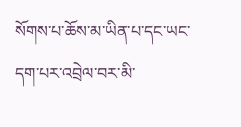སོགས་པ་ཆོས་མ་ཡིན་པ་དང་ཡང་དག་པར་འབྲེལ་བར་མི་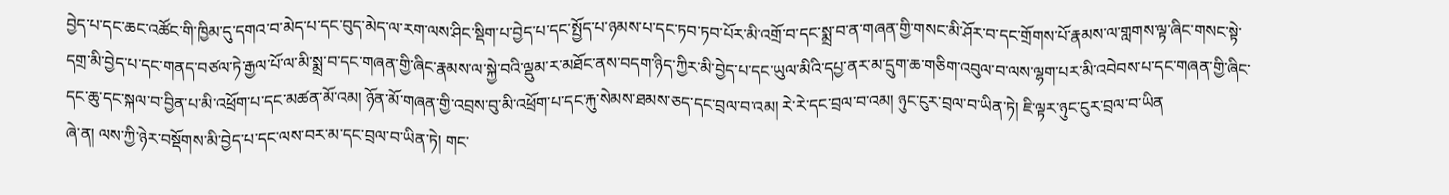བྱེད་པ་དང་ཆང་འཚོང་གི་ཁྱིམ་དུ་དགའ་བ་མེད་པ་དང་བུད་མེད་ལ་རག་ལས་ཤིང་སྡིག་པ་བྱེད་པ་དང་སྤྱོད་པ་ཉམས་པ་དང་ཏབ་ཏབ་པོར་མི་འགྲོ་བ་དང་སྨྲ་བ་ན་གཞན་གྱི་གསང་མི་ཤོར་བ་དང་གྲོགས་པོ་རྣམས་ལ་གླགས་ལྟ་ཞིང་གསང་སྟེ་དགྲ་མི་བྱེད་པ་དང་གནད་བཙལ་ཏེ་རྒྱལ་པོ་ལ་མི་སྨྲ་བ་དང་གཞན་གྱི་ཞིང་རྣམས་ལ་སྐྱེ་བའི་ལྡུམ་ར་མཐོང་ནས་བདག་ཉིད་ཀྱིར་མི་བྱེད་པ་དང་ཡུལ་མིའི་དཔྱ་ནར་མ་དྲུག་ཆ་གཅིག་འབུལ་བ་ལས་ལྷག་པར་མི་འབེབས་པ་དང་གཞན་གྱི་ཞིང་དང་ཆུ་དང་སྐལ་བ་བྱིན་པ་མི་འཕྲོག་པ་དང་མཚན་མོ་འམ། ཉོན་མོ་གཞན་གྱི་འབྲས་བུ་མི་འཕྲོག་པ་དང་རྐུ་སེམས་ཐམས་ཅད་དང་བྲལ་བ་འམ། རེ་རེ་དང་བྲལ་བ་འམ། ཉུང་ངུར་བྲལ་བ་ཡིན་ཏེ། ཇི་ལྟར་ཉུང་ངུར་བྲལ་བ་ཡིན
ཞེ་ན། ལས་ཀྱི་ཉེར་བསྡོགས་མི་བྱེད་པ་དང་ལས་བར་མ་དང་བྲལ་བ་ཡིན་ཏེ། གང་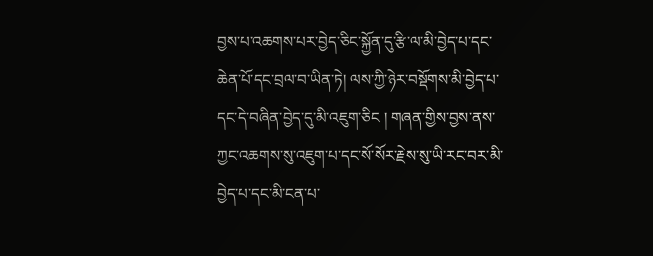བྱས་པ་འཆགས་པར་བྱེད་ཅིང་སྐྱོན་དུ་རྩི་ལ་མི་བྱེད་པ་དང་ཆེན་པོ་དང་བྲལ་བ་ཡིན་ཏེ། ལས་ཀྱི་ཉེར་བསྡོགས་མི་བྱེད་པ་དང་དེ་བཞིན་བྱེད་དུ་མི་འཇུག་ཅིང ། གཞན་གྱིས་བྱས་ནས་ཀྱང་འཆགས་སུ་འཇུག་པ་དང་སོ་སོར་རྗེས་སུ་ཡི་རང་བར་མི་བྱེད་པ་དང་མི་ངན་པ་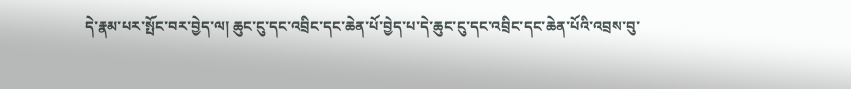དེ་རྣམ་པར་སྤོང་བར་བྱེད་ལ། ཆུང་ངུ་དང་འབྲིང་དང་ཆེན་པོ་བྱེད་པ་དེ་ཆུང་ངུ་དང་འབྲིང་དང་ཆེན་པོའི་འབྲས་བུ་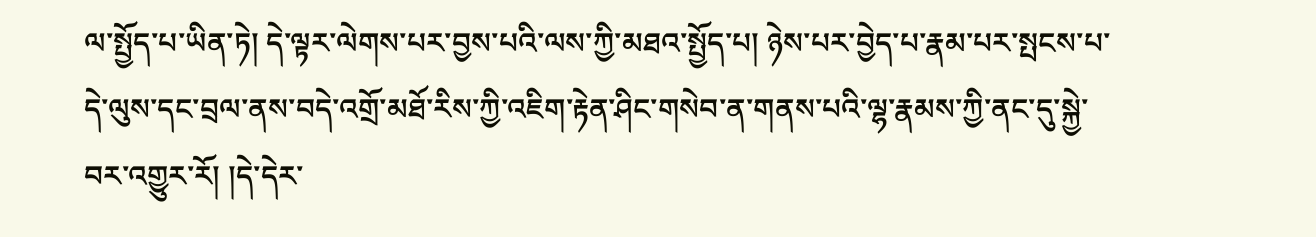ལ་སྤྱོད་པ་ཡིན་ཏེ། དེ་ལྟར་ལེགས་པར་བྱས་པའི་ལས་ཀྱི་མཐའ་སྤྱོད་པ། ཉེས་པར་བྱེད་པ་རྣམ་པར་སྤངས་པ་དེ་ལུས་དང་བྲལ་ནས་བདེ་འགྲོ་མཐོ་རིས་ཀྱི་འཇིག་རྟེན་ཤིང་གསེབ་ན་གནས་པའི་ལྷ་རྣམས་ཀྱི་ནང་དུ་སྐྱེ་བར་འགྱུར་རོ། །དེ་དེར་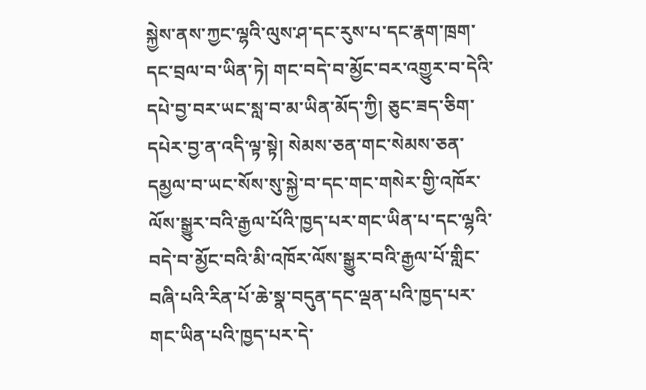སྐྱེས་ནས་ཀྱང་ལྷའི་ལུས་ཤ་དང་རུས་པ་དང་རྣག་ཁྲག་དང་བྲལ་བ་ཡིན་ཏེ། གང་བདེ་བ་མྱོང་བར་འགྱུར་བ་དེའི་དཔེ་བྱ་བར་ཡང་སླ་བ་མ་ཡིན་མོད་ཀྱི། ཅུང་ཟད་ཅིག་དཔེར་བྱ་ན་འདི་ལྟ་སྟེ། སེམས་ཅན་གང་སེམས་ཅན་དམྱལ་བ་ཡང་སོས་སུ་སྐྱེ་བ་དང་གང་གསེར་གྱི་འཁོར་ལོས་སྒྱུར་བའི་རྒྱལ་པོའི་ཁྱད་པར་གང་ཡིན་པ་དང་ལྷའི་བདེ་བ་མྱོང་བའི་མི་འཁོར་ལོས་སྒྱུར་བའི་རྒྱལ་པོ་གླིང་བཞི་པའི་རིན་པོ་ཆེ་སྣ་བདུན་དང་ལྡན་པའི་ཁྱད་པར་གང་ཡིན་པའི་ཁྱད་པར་དེ་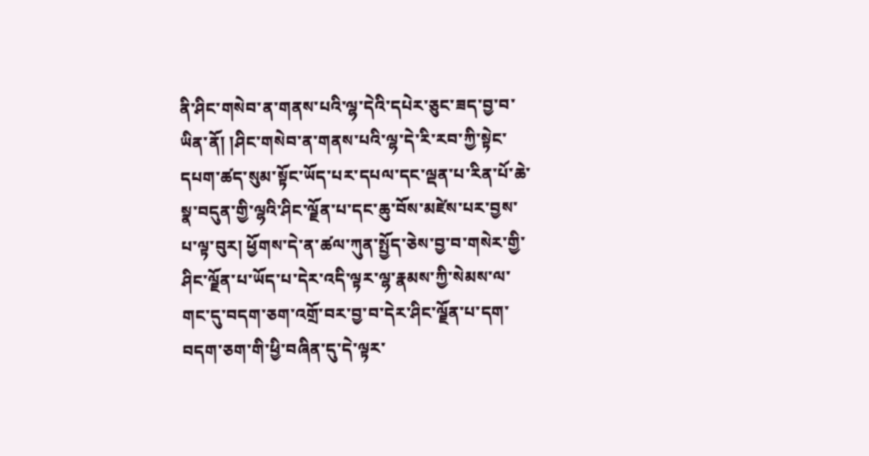ནི་ཤིང་གསེབ་ན་གནས་པའི་ལྷ་དེའི་དཔེར་ཅུང་ཟད་བྱ་བ་ཡིན་ནོ། །ཤིང་གསེབ་ན་གནས་པའི་ལྷ་དེ་རི་རབ་ཀྱི་སྟེང་དཔག་ཚད་སུམ་སྟོང་ཡོད་པར་དཔལ་དང་ལྡན་པ་རིན་པོ་ཆེ་སྣ་བདུན་གྱི་ལྷའི་ཤིང་ལྗོན་པ་དང་ཆུ་བོས་མཛེས་པར་བྱས་པ་ལྟ་བུར། ཕྱོགས་དེ་ན་ཚལ་ཀུན་སྤྱོད་ཅེས་བྱ་བ་གསེར་གྱི་ཤིང་ལྗོན་པ་ཡོད་པ་དེར་འདི་ལྟར་ལྷ་རྣམས་ཀྱི་སེམས་ལ་གང་དུ་བདག་ཅག་འགྲོ་བར་བྱ་བ་དེར་ཤིང་ལྗོན་པ་དག་བདག་ཅག་གི་ཕྱི་བཞིན་དུ་དེ་ལྟར་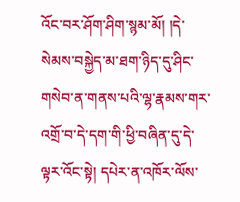འོང་བར་ཤོག་ཤིག་སྙམ་མོ། །དེ་སེམས་བསྐྱེད་མ་ཐག་ཉིད་དུ་ཤིང་གསེབ་ན་གནས་པའི་ལྷ་རྣམས་གར་འགྲོ་བ་དེ་དག་གི་ཕྱི་བཞིན་དུ་དེ་ལྟར་འོང་སྟེ། དཔེར་ན་འཁོར་ལོས་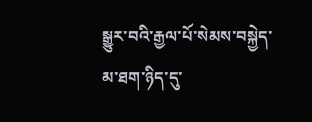སྒྱུར་བའི་རྒྱལ་པོ་སེམས་བསྐྱེད་མ་ཐག་ཉིད་དུ་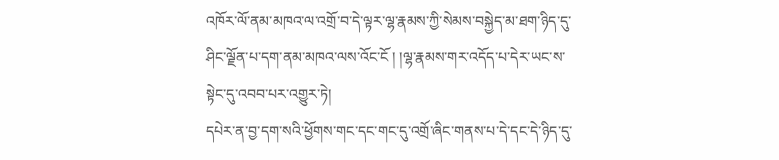འཁོར་ལོ་ནམ་མཁའ་ལ་འགྲོ་བ་དེ་ལྟར་ལྷ་རྣམས་ཀྱི་སེམས་བསྐྱེད་མ་ཐག་ཉིད་དུ་ཤིང་ལྗོན་པ་དག་ནམ་མཁའ་ལས་འོང་ངོ ། །ལྷ་རྣམས་གར་འདོད་པ་དེར་ཡང་ས་སྟེང་དུ་འབབ་པར་འགྱུར་ཏེ།
དཔེར་ན་བྱ་དག་སའི་ཕྱོགས་གང་དང་གང་དུ་འགྲོ་ཞིང་གནས་པ་དེ་དང་དེ་ཉིད་དུ་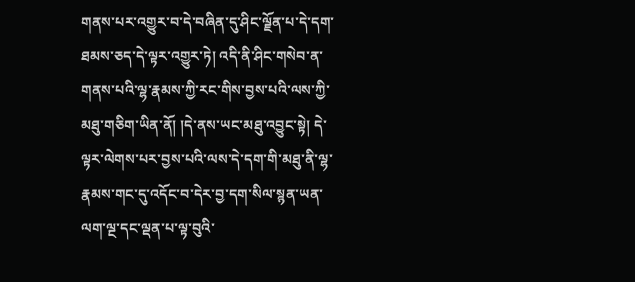གནས་པར་འགྱུར་བ་དེ་བཞིན་དུ་ཤིང་ལྗོན་པ་དེ་དག་ཐམས་ཅད་དེ་ལྟར་འགྱུར་ཏེ། འདི་ནི་ཤིང་གསེབ་ན་གནས་པའི་ལྷ་རྣམས་ཀྱི་རང་གིས་བྱས་པའི་ལས་ཀྱི་མཐུ་གཅིག་ཡིན་ནོ། །དེ་ནས་ཡང་མཐུ་འབྱུང་སྟེ། དེ་ལྟར་ལེགས་པར་བྱས་པའི་ལས་དེ་དག་གི་མཐུ་ནི་ལྷ་རྣམས་གང་དུ་འདོང་བ་དེར་བྱ་དག་སིལ་སྙན་ཡན་ལག་ལྔ་དང་ལྡན་པ་ལྟ་བུའི་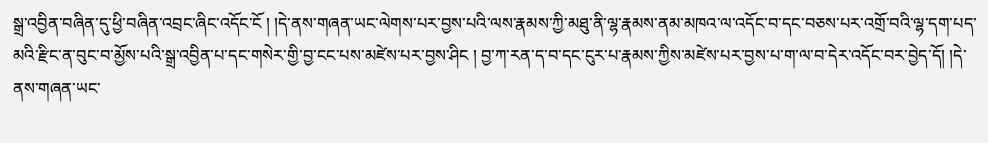སྒྲ་འབྱིན་བཞིན་དུ་ཕྱི་བཞིན་འབྲང་ཞིང་འདོང་ངོ ། །དེ་ནས་གཞན་ཡང་ལེགས་པར་བྱས་པའི་ལས་རྣམས་ཀྱི་མཐུ་ནི་ལྷ་རྣམས་ནམ་མཁའ་ལ་འདོང་བ་དང་བཅས་པར་འགྲོ་བའི་ལྷ་དག་པད་མའི་རྫིང་ན་བུང་བ་མྱོས་པའི་སྒྲ་འབྱིན་པ་དང་གསེར་གྱི་བྱ་ངང་པས་མཛེས་པར་བྱས་ཤིང ། བྱ་ཀ་རན་ད་བ་དང་ངུར་པ་རྣམས་ཀྱིས་མཛེས་པར་བྱས་པ་ག་ལ་བ་དེར་འདོང་བར་བྱེད་དོ། །དེ་ནས་གཞན་ཡང་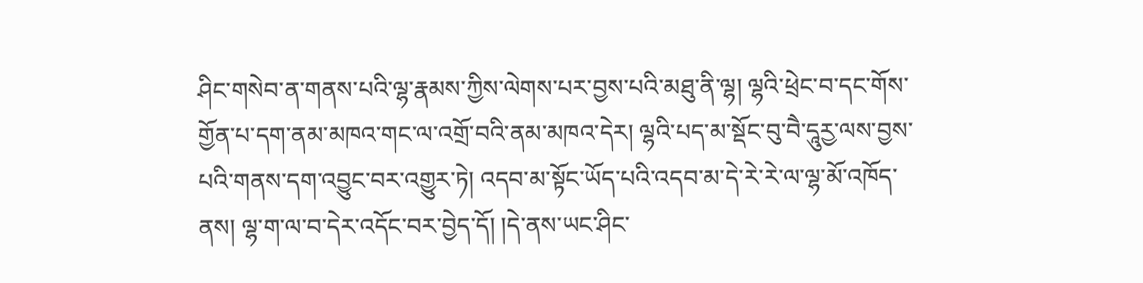ཤིང་གསེབ་ན་གནས་པའི་ལྷ་རྣམས་ཀྱིས་ལེགས་པར་བྱས་པའི་མཐུ་ནི་ལྷ། ལྷའི་ཕྲེང་བ་དང་གོས་གྱོན་པ་དག་ནམ་མཁའ་གང་ལ་འགྲོ་བའི་ནམ་མཁའ་དེར། ལྷའི་པད་མ་སྡོང་བུ་བཻ་དཱུརྱ་ལས་བྱས་པའི་གནས་དག་འབྱུང་བར་འགྱུར་ཏེ། འདབ་མ་སྟོང་ཡོད་པའི་འདབ་མ་དེ་རེ་རེ་ལ་ལྷ་མོ་འཁོད་ནས། ལྷ་ག་ལ་བ་དེར་འདོང་བར་བྱེད་དོ། །དེ་ནས་ཡང་ཤིང་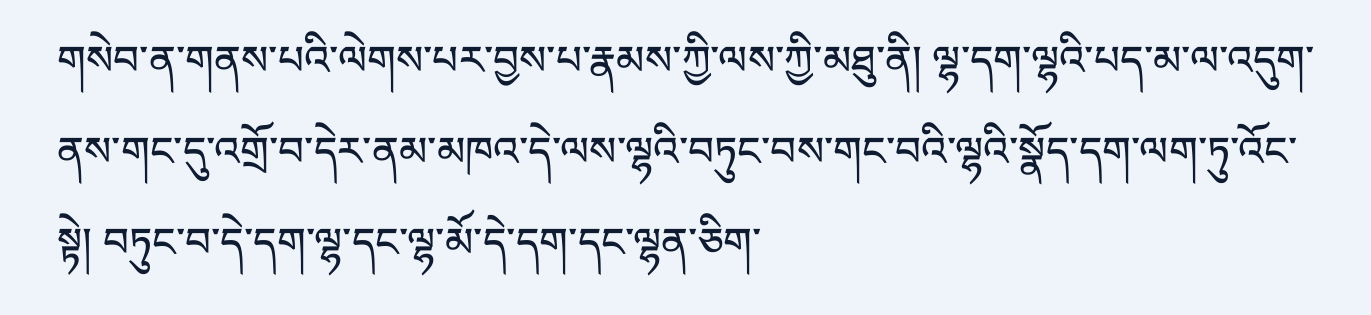གསེབ་ན་གནས་པའི་ལེགས་པར་བྱས་པ་རྣམས་ཀྱི་ལས་ཀྱི་མཐུ་ནི། ལྷ་དག་ལྷའི་པད་མ་ལ་འདུག་ནས་གང་དུ་འགྲོ་བ་དེར་ནམ་མཁའ་དེ་ལས་ལྷའི་བཏུང་བས་གང་བའི་ལྷའི་སྣོད་དག་ལག་ཏུ་འོང་སྟེ། བཏུང་བ་དེ་དག་ལྷ་དང་ལྷ་མོ་དེ་དག་དང་ལྷན་ཅིག་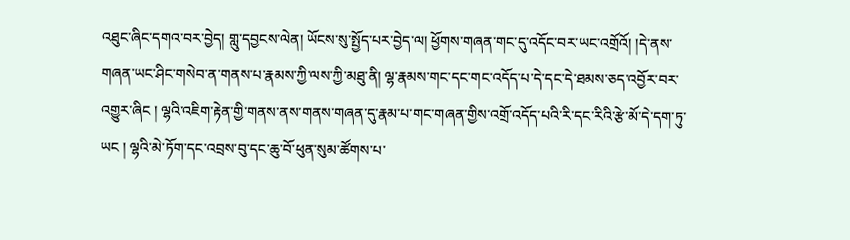འཐུང་ཞིང་དགའ་བར་བྱེད། གླུ་དབྱངས་ལེན། ཡོངས་སུ་སྤྱོད་པར་བྱེད་ལ། ཕྱོགས་གཞན་གང་དུ་འདོང་བར་ཡང་འགྲོའོ། །དེ་ནས་གཞན་ཡང་ཤིང་གསེབ་ན་གནས་པ་རྣམས་ཀྱི་ལས་ཀྱི་མཐུ་ནི། ལྷ་རྣམས་གང་དང་གང་འདོད་པ་དེ་དང་དེ་ཐམས་ཅད་འབྱོར་བར་འགྱུར་ཞིང ། ལྷའི་འཇིག་རྟེན་གྱི་གནས་ནས་གནས་གཞན་དུ་རྣམ་པ་གང་གཞན་གྱིས་འགྲོ་འདོད་པའི་རི་དང་རིའི་རྩེ་མོ་དེ་དག་ཏུ་ཡང ། ལྷའི་མེ་ཏོག་དང་འབྲས་བུ་དང་ཆུ་བོ་ཕུན་སུམ་ཚོགས་པ་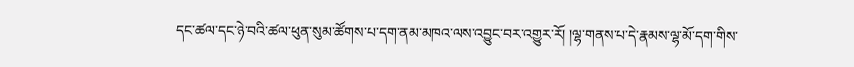དང་ཚལ་དང་ཉེ་བའི་ཚལ་ཕུན་སུམ་ཚོགས་པ་དག་ནམ་མཁའ་ལས་འབྱུང་བར་འགྱུར་རོ། །ལྷ་གནས་པ་དེ་རྣམས་ལྷ་མོ་དག་གིས་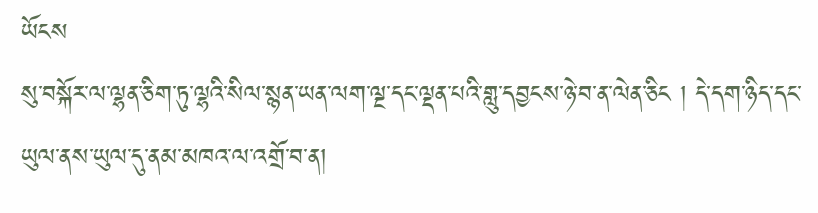ཡོངས
སུ་བསྐོར་ལ་ལྷན་ཅིག་ཏུ་ལྷའི་སིལ་སྙན་ཡན་ལག་ལྔ་དང་ལྡན་པའི་གླུ་དབྱངས་ཉེ་བ་ན་ལེན་ཅིང ། དེ་དག་ཉིད་དང་ཡུལ་ནས་ཡུལ་དུ་ནམ་མཁའ་ལ་འགྲོ་བ་ན།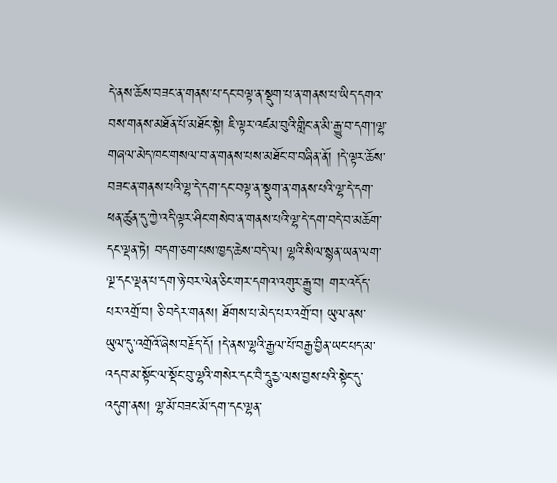དེ་ནས་ཆོས་བཟང་ན་གནས་པ་དང་བལྟ་ན་སྡུག་པ་ན་གནས་པ་ཡིད་དགའ་བས་གནས་མཐོན་པོ་མཐོང་སྟེ། ཇི་ལྟར་འཛམ་བུའི་གླིང་ན་མི་རྒྱུ་བ་དག་།ལྷ་གཞལ་མེད་ཁང་གསལ་བ་ན་གནས་པས་མཐོང་བ་བཞིན་ནོ། །དེ་ལྟར་ཆོས་བཟང་ན་གནས་པའི་ལྷ་དེ་དག་དང་བལྟ་ན་སྡུག་ན་གནས་པའི་ལྷ་དེ་དག་ཕན་ཚུན་དུ་ཀྱེ་འདི་ལྟར་ཤིང་གསེབ་ན་གནས་པའི་ལྷ་དེ་དག་བདེ་བ་མཆོག་དང་ལྡན་ཏེ། བདག་ཅག་པས་ཁྱད་ཆེས་བདེ་ལ། ལྷའི་སིལ་སྙན་ཡན་ལག་ལྔ་དང་ལྡན་པ་དག་ཉེ་བར་ལེན་ཅིང་གར་དགའ་འགུར་རྒྱུ་བ། གར་འདོད་པར་འགྲོ་བ། ཅི་བདེར་གནས། ཐོགས་པ་མེད་པར་འགྲོ་བ། ཡུལ་ནས་ཡུལ་དུ་འགྲོའོ་ཞེས་བརྗོད་དོ། །དེ་ནས་ལྷའི་རྒྱལ་པོ་བརྒྱ་བྱིན་ཡང་པད་མ་འདབ་མ་སྟོང་ལ་སྡོང་བུ་ལྷའི་གསེར་དང་བཻ་དཱུརྱ་ལས་བྱས་པའི་སྟེང་དུ་འདུག་ནས། ལྷ་མོ་བཟང་མོ་དག་དང་ལྷན་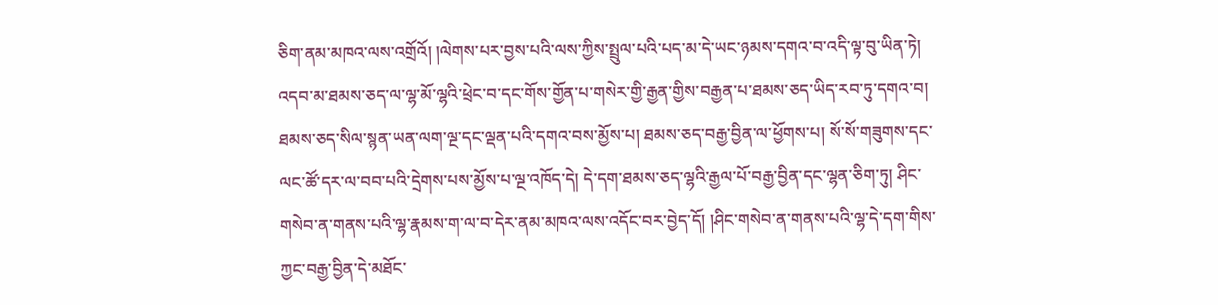ཅིག་ནམ་མཁའ་ལས་འགྲོའོ། །ལེགས་པར་བྱས་པའི་ལས་ཀྱིས་སྤྲུལ་པའི་པད་མ་དེ་ཡང་ཉམས་དགའ་བ་འདི་ལྟ་བུ་ཡིན་ཏེ། འདབ་མ་ཐམས་ཅད་ལ་ལྷ་མོ་ལྷའི་ཕྲེང་བ་དང་གོས་གྱོན་པ་གསེར་གྱི་རྒྱན་གྱིས་བརྒྱན་པ་ཐམས་ཅད་ཡིད་རབ་ཏུ་དགའ་བ། ཐམས་ཅད་སིལ་སྙན་ཡན་ལག་ལྔ་དང་ལྡན་པའི་དགའ་བས་མྱོས་པ། ཐམས་ཅད་བརྒྱ་བྱིན་ལ་ཕྱོགས་པ། སོ་སོ་གཟུགས་དང་ལང་ཚོ་དར་ལ་བབ་པའི་དྲེགས་པས་མྱོས་པ་ལྔ་འཁོད་དེ། དེ་དག་ཐམས་ཅད་ལྷའི་རྒྱལ་པོ་བརྒྱ་བྱིན་དང་ལྷན་ཅིག་ཏུ། ཤིང་གསེབ་ན་གནས་པའི་ལྷ་རྣམས་ག་ལ་བ་དེར་ནམ་མཁའ་ལས་འདོང་བར་བྱེད་དོ། །ཤིང་གསེབ་ན་གནས་པའི་ལྷ་དེ་དག་གིས་ཀྱང་བརྒྱ་བྱིན་དེ་མཐོང་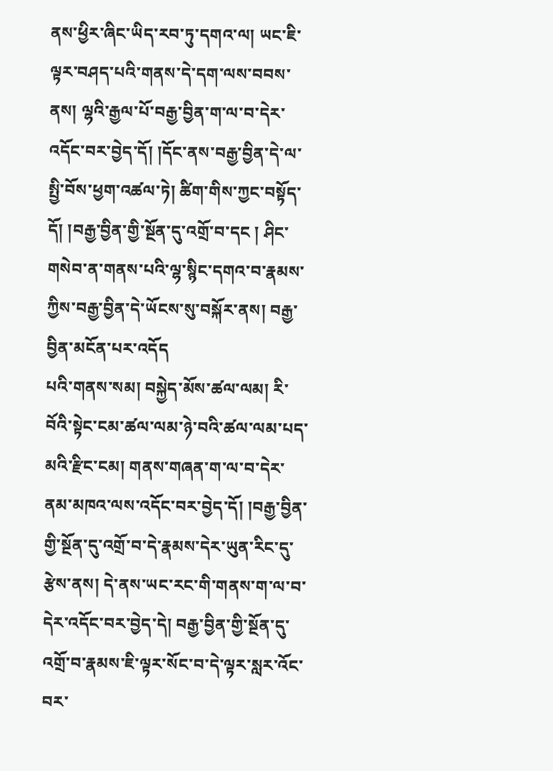ནས་ཕྱིར་ཞིང་ཡིད་རབ་ཏུ་དགའ་ལ། ཡང་ཇི་ལྟར་བཤད་པའི་གནས་དེ་དག་ལས་བབས་ནས། ལྷའི་རྒྱལ་པོ་བརྒྱ་བྱིན་ག་ལ་བ་དེར་འདོང་བར་བྱེད་དོ། །དོང་ནས་བརྒྱ་བྱིན་དེ་ལ་སྤྱི་བོས་ཕྱག་འཚལ་ཏེ། ཚིག་གིས་ཀྱང་བསྟོད་དོ། །བརྒྱ་བྱིན་གྱི་སྔོན་དུ་འགྲོ་བ་དང ། ཤིང་གསེབ་ན་གནས་པའི་ལྷ་སྙིང་དགའ་བ་རྣམས་ཀྱིས་བརྒྱ་བྱིན་དེ་ཡོངས་སུ་བསྐོར་ནས། བརྒྱ་བྱིན་མངོན་པར་འདོད
པའི་གནས་སམ། བསྐྱེད་མོས་ཚལ་ལམ། རི་བོའི་སྟེང་ངམ་ཚལ་ལམ་ཉེ་བའི་ཚལ་ལམ་པད་མའི་རྫིང་ངམ། གནས་གཞན་ག་ལ་བ་དེར་ནམ་མཁའ་ལས་འདོང་བར་བྱེད་དོ། །བརྒྱ་བྱིན་གྱི་སྔོན་དུ་འགྲོ་བ་དེ་རྣམས་དེར་ཡུན་རིང་དུ་རྩེས་ནས། དེ་ནས་ཡང་རང་གི་གནས་ག་ལ་བ་དེར་འདོང་བར་བྱེད་དེ། བརྒྱ་བྱིན་གྱི་སྔོན་དུ་འགྲོ་བ་རྣམས་ཇི་ལྟར་སོང་བ་དེ་ལྟར་སླར་འོང་བར་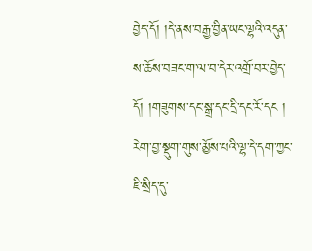བྱེད་དོ། །དེ་ནས་བརྒྱ་བྱིན་ཡང་ལྷའི་འདུན་ས་ཆོས་བཟང་ག་ལ་བ་དེར་འགྲོ་བར་བྱེད་དོ། །གཟུགས་དང་སྒྲ་དང་དྲི་དང་རོ་དང ། རེག་བྱ་སྡུག་གུས་མྱོས་པའི་ལྷ་དེ་དག་ཀྱང་ཇི་སྲིད་དུ་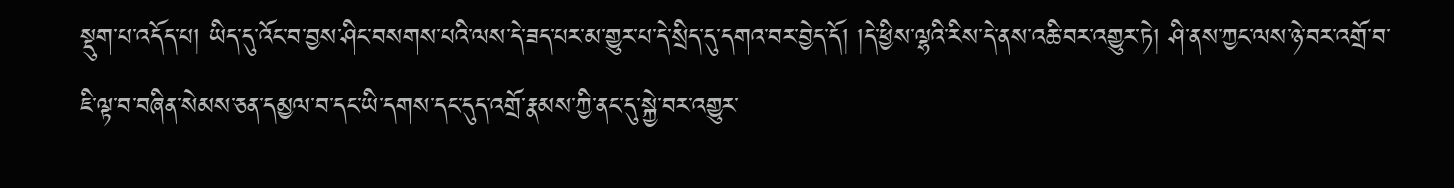སྡུག་པ་འདོད་པ། ཡིད་དུ་འོང་བ་བྱས་ཤིང་བསགས་པའི་ལས་དེ་ཟད་པར་མ་གྱུར་པ་དེ་སྲིད་དུ་དགའ་བར་བྱེད་དོ། །དེ་ཕྱིས་ལྷའི་རིས་དེ་ནས་འཆི་བར་འགྱུར་ཏེ། ཤི་ནས་ཀྱང་ལས་ཉེ་བར་འགྲོ་བ་ཇི་ལྟ་བ་བཞིན་སེམས་ཅན་དམྱལ་བ་དང་ཡི་དགས་དང་དུད་འགྲོ་རྣམས་ཀྱི་ནང་དུ་སྐྱེ་བར་འགྱུར་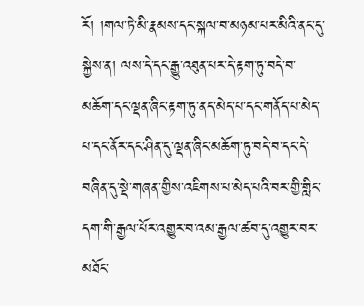རོ། །གལ་ཏེ་མི་རྣམས་དང་སྐལ་བ་མཉམ་པར་མིའི་ནང་དུ་སྐྱེས་ན། ལས་དེ་དང་རྒྱུ་འཐུན་པར་དེ་རྟག་ཏུ་བདེ་བ་མཆོག་དང་ལྡན་ཞིང་རྟག་ཏུ་ནད་མེད་པ་དང་གནོད་པ་མེད་པ་དང་ནོར་དང་ཤིན་དུ་ལྡན་ཞིང་མཆོག་ཏུ་བདེ་བ་དང་དེ་བཞིན་དུ་སྡེ་གཞན་གྱིས་འཇིགས་པ་མེད་པའི་བར་གྱི་གླིང་དག་གི་རྒྱལ་པོར་འགྱུར་བ་འམ་རྒྱལ་ཚབ་དུ་འགྱུར་བར་མཐོང་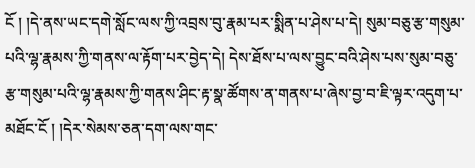ངོ ། །དེ་ནས་ཡང་དགེ་སློང་ལས་ཀྱི་འབྲས་བུ་རྣམ་པར་སྨིན་པ་ཤེས་པ་དེ། སུམ་བཅུ་རྩ་གསུམ་པའི་ལྷ་རྣམས་ཀྱི་གནས་ལ་རྟོག་པར་བྱེད་དེ། དེས་ཐོས་པ་ལས་བྱུང་བའི་ཤེས་པས་སུམ་བཅུ་རྩ་གསུམ་པའི་ལྷ་རྣམས་ཀྱི་གནས་ཤིང་རྟ་སྣ་ཚོགས་ན་གནས་པ་ཞེས་བྱ་བ་ཇི་ལྟར་འདུག་པ་མཐོང་ངོ ། །དེར་སེམས་ཅན་དག་ལས་གང་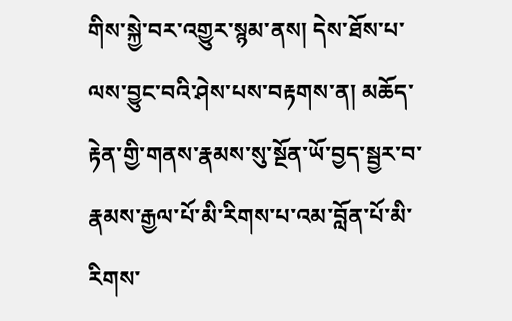གིས་སྐྱེ་བར་འགྱུར་སྙམ་ནས། དེས་ཐོས་པ་ལས་བྱུང་བའི་ཤེས་པས་བརྟགས་ན། མཆོད་རྟེན་གྱི་གནས་རྣམས་སུ་སྔོན་ཡོ་བྱད་སྦྱར་བ་རྣམས་རྒྱལ་པོ་མི་རིགས་པ་འམ་བློན་པོ་མི་རིགས་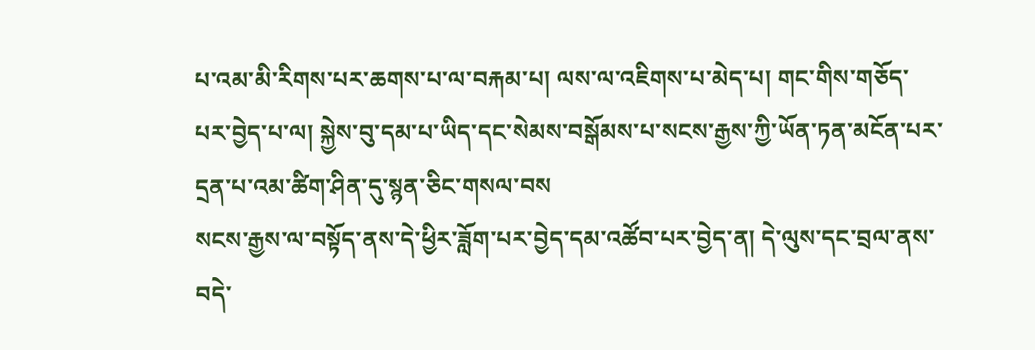པ་འམ་མི་རིགས་པར་ཆགས་པ་ལ་བརྐམ་པ། ལས་ལ་འཇིགས་པ་མེད་པ། གང་གིས་གཅོད་པར་བྱེད་པ་ལ། སྐྱེས་བུ་དམ་པ་ཡིད་དང་སེམས་བསྒོམས་པ་སངས་རྒྱས་ཀྱི་ཡོན་ཏན་མངོན་པར་དྲན་པ་འམ་ཚིག་ཤིན་དུ་སྙན་ཅིང་གསལ་བས
སངས་རྒྱས་ལ་བསྟོད་ནས་དེ་ཕྱིར་ཟློག་པར་བྱེད་དམ་འཚོབ་པར་བྱེད་ན། དེ་ལུས་དང་བྲལ་ནས་བདེ་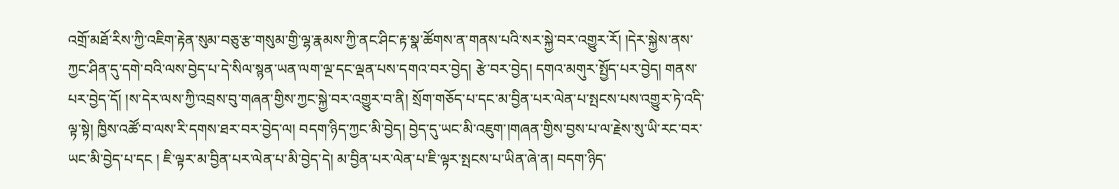འགྲོ་མཐོ་རིས་ཀྱི་འཇིག་རྟེན་སུམ་བཅུ་རྩ་གསུམ་གྱི་ལྷ་རྣམས་ཀྱི་ནང་ཤིང་རྟ་སྣ་ཚོགས་ན་གནས་པའི་སར་སྐྱེ་བར་འགྱུར་རོ། །དེར་སྐྱེས་ནས་ཀྱང་ཤིན་དུ་དགེ་བའི་ལས་བྱེད་པ་དེ་སིལ་སྙན་ཡན་ལག་ལྔ་དང་ལྡན་པས་དགའ་བར་བྱེད། རྩེ་བར་བྱེད། དགའ་མགུར་སྤྱོད་པར་བྱེད། གནས་པར་བྱེད་དོ། །ས་དེར་ལས་ཀྱི་འབྲས་བུ་གཞན་གྱིས་ཀྱང་སྐྱེ་བར་འགྱུར་བ་ནི། སྲོག་གཅོད་པ་དང་མ་བྱིན་པར་ལེན་པ་སྤངས་པས་འགྱུར་ཏེ་འདི་ལྟ་སྟེ། ཁྱིས་འཚོ་བ་ལས་རི་དགས་ཐར་བར་བྱེད་ལ། བདག་ཉིད་ཀྱང་མི་བྱེད། བྱེད་དུ་ཡང་མི་འཇུག་།གཞན་གྱིས་བྱས་པ་ལ་རྗེས་སུ་ཡི་རང་བར་ཡང་མི་བྱེད་པ་དང ། ཇི་ལྟར་མ་བྱིན་པར་ལེན་པ་མི་བྱེད་དེ། མ་བྱིན་པར་ལེན་པ་ཇི་ལྟར་སྤངས་པ་ཡིན་ཞེ་ན། བདག་ཉིད་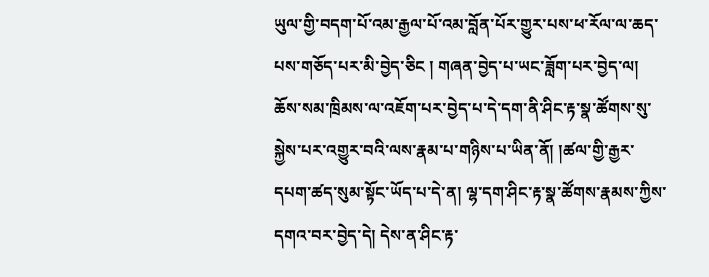ཡུལ་གྱི་བདག་པོ་འམ་རྒྱལ་པོ་འམ་བློན་པོར་གྱུར་པས་ཕ་རོལ་ལ་ཆད་པས་གཅོད་པར་མི་བྱེད་ཅིང ། གཞན་བྱེད་པ་ཡང་ཟློག་པར་བྱེད་ལ། ཆོས་སམ་ཁྲིམས་ལ་འཇོག་པར་བྱེད་པ་དེ་དག་ནི་ཤིང་རྟ་སྣ་ཚོགས་སུ་སྐྱེས་པར་འགྱུར་བའི་ལས་རྣམ་པ་གཉིས་པ་ཡིན་ནོ། །ཚལ་གྱི་རྒྱར་དཔག་ཚད་སུམ་སྟོང་ཡོད་པ་དེ་ན། ལྷ་དག་ཤིང་རྟ་སྣ་ཚོགས་རྣམས་ཀྱིས་དགའ་བར་བྱེད་དེ། དེས་ན་ཤིང་རྟ་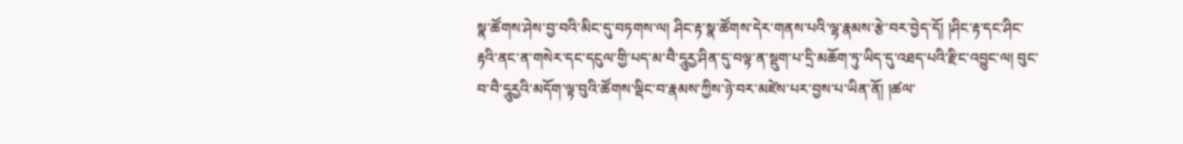སྣ་ཚོགས་ཤེས་བྱ་བའི་མིང་དུ་བཏགས་ལ། ཤིང་རྟ་སྣ་ཚོགས་དེར་གནས་པའི་ལྷ་རྣམས་རྩེ་བར་བྱེད་དོ། །ཤིང་རྟ་དང་ཤིང་རྟའི་ནང་ན་གསེར་དང་དངུལ་གྱི་པད་མ་བཻ་དཱུརྱ་ཤིན་དུ་བལྟ་ན་སྡུག་པ་དྲི་མཆོག་ཏུ་ཡིད་དུ་འཐད་པའི་རྫིང་འབྱུང་ལ། བུང་བ་བཻ་དཱུརྱའི་མདོག་ལྟ་བུའི་ཚོགས་ལྡིང་བ་རྣམས་ཀྱིས་ཉེ་བར་མཛེས་པར་བྱས་པ་ཡིན་ནོ། །ཚལ་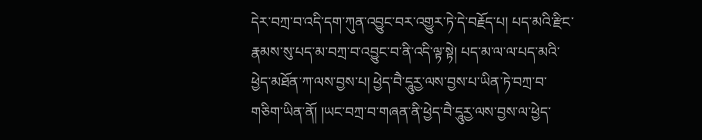དེར་བཀྲ་བ་འདི་དག་ཀུན་འབྱུང་བར་འགྱུར་ཏེ་དེ་བརྗོད་པ། པད་མའི་རྫིང་རྣམས་སུ་པད་མ་བཀྲ་བ་འབྱུང་བ་ནི་འདི་ལྟ་སྟེ། པད་མ་ལ་ལ་པད་མའི་ཕྱེད་མཐོན་ཀ་ལས་བྱས་པ། ཕྱེད་བཻ་དཱུརྱ་ལས་བྱས་པ་ཡིན་ཏེ་བཀྲ་བ་གཅིག་ཡིན་ནོ། །ཡང་བཀྲ་བ་གཞན་ནི་ཕྱེད་བཻ་དཱུརྱ་ལས་བྱས་ལ་ཕྱེད་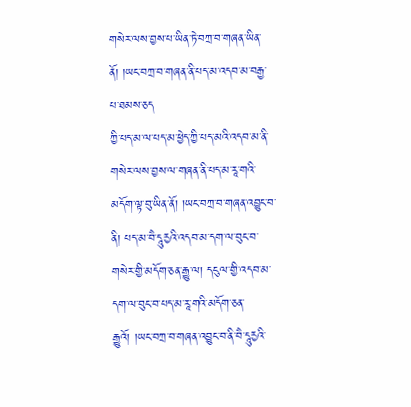གསེར་ལས་བྱས་པ་ཡིན་ཏེ་བཀྲ་བ་གཞན་ཡིན་ནོ། །ཡང་བཀྲ་བ་གཞན་ནི་པད་མ་འདབ་མ་བརྒྱ་པ་ཐམས་ཅད
ཀྱི་པད་མ་ལ་པད་མ་ཕྱེད་ཀྱི་པད་མའི་འདབ་མ་ནི་གསེར་ལས་བྱས་ལ་གཞན་ནི་པད་མ་རཱ་གའི་མདོག་ལྟ་བུ་ཡིན་ནོ། །ཡང་བཀྲ་བ་གཞན་འབྱུང་བ་ནི། པད་མ་བཻ་དཱུརྱའི་འདབ་མ་དག་ལ་བུང་བ་གསེར་གྱི་མདོག་ཅན་རྒྱུ་ལ། དངུལ་གྱི་འདབ་མ་དག་ལ་བུང་བ་པད་མ་རཱ་གའི་མདོག་ཅན་རྒྱུའོ། །ཡང་བཀྲ་བ་གཞན་འབྱུང་བ་ནི་བཻ་དཱུརྱའི་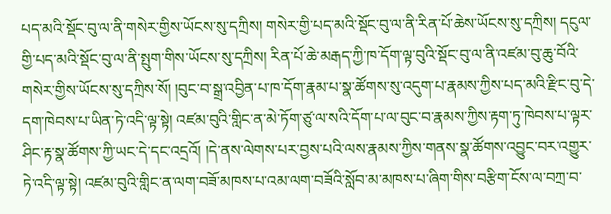པད་མའི་སྡོང་བུ་ལ་ནི་གསེར་གྱིས་ཡོངས་སུ་དཀྲིས། གསེར་གྱི་པད་མའི་སྡོང་བུ་ལ་ནི་རིན་པོ་ཆེས་ཡོངས་སུ་དཀྲིས། དངུལ་གྱི་པད་མའི་སྡོང་བུ་ལ་ནི་སྤུག་གིས་ཡོངས་སུ་དཀྲིས། རིན་པོ་ཆེ་མརྒད་ཀྱི་ཁ་དོག་ལྟ་བུའི་སྡོང་བུ་ལ་ནི་འཛམ་བུ་ཆུ་བོའི་གསེར་གྱིས་ཡོངས་སུ་དཀྲིས་སོ། །བུང་བ་སྒྲ་འབྱིན་པ་ཁ་དོག་རྣམ་པ་སྣ་ཚོགས་སུ་འདུག་པ་རྣམས་ཀྱིས་པད་མའི་རྫིང་བུ་དེ་དག་ཁེབས་པ་ཡིན་ཏེ་འདི་ལྟ་སྟེ། འཛམ་བུའི་གླིང་ན་མེ་ཏོག་ཙུ་ལ་སའི་དོག་པ་ལ་བུང་བ་རྣམས་ཀྱིས་རྟག་ཏུ་ཁེབས་པ་ལྟར་ཤིང་རྟ་སྣ་ཚོགས་ཀྱི་ཡང་དེ་དང་འདྲའོ། །དེ་ནས་ལེགས་པར་བྱས་པའི་ལས་རྣམས་ཀྱིས་གནས་སྣ་ཚོགས་འབྱུང་བར་འགྱུར་ཏེ་འདི་ལྟ་སྟེ། འཛམ་བུའི་གླིང་ན་ལག་བཟོ་མཁས་པ་འམ་ལག་བཟོའི་སློབ་མ་མཁས་པ་ཞིག་གིས་བརྩིག་ངོས་ལ་བཀྲ་བ་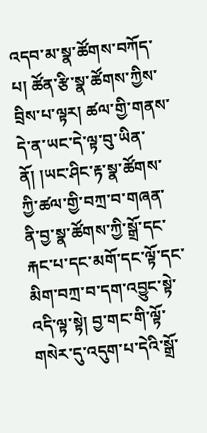འདབ་མ་སྣ་ཚོགས་བཀོད་པ། ཚོན་རྩི་སྣ་ཚོགས་ཀྱིས་བྲིས་པ་ལྟར། ཚལ་གྱི་གནས་དེ་ན་ཡང་དེ་ལྟ་བུ་ཡིན་ནོ། །ཡང་ཤིང་རྟ་སྣ་ཚོགས་ཀྱི་ཚལ་གྱི་བཀྲ་བ་གཞན་ནི་བྱ་སྣ་ཚོགས་ཀྱི་སྒྲོ་དང་རྐང་པ་དང་མགོ་དང་ལྟོ་དང་མིག་བཀྲ་བ་དག་འབྱུང་སྟེ་འདི་ལྟ་སྟེ། བྱ་གང་གི་ལྟོ་གསེར་དུ་འདུག་པ་དེའི་སྒྲོ་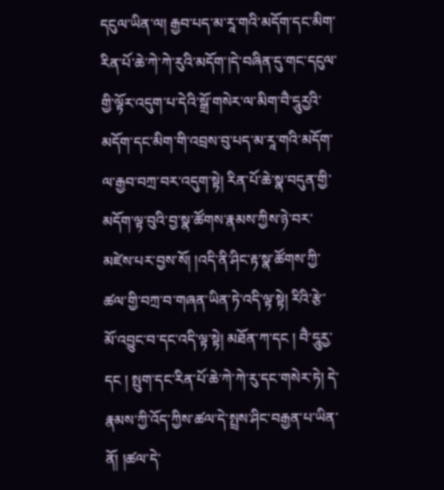དངུལ་ཡིན་ལ། རྒྱབ་པད་མ་རཱ་གའི་མདོག་དང་མིག་རིན་པོ་ཆེ་ཀེ་ཀེ་རུའི་མདོག་།དེ་བཞིན་དུ་གང་དངུལ་གྱི་ལྟོར་འདུག་པ་དེའི་སྒྲོ་གསེར་ལ་མིག་བཻ་དཱུརྱའི་མདོག་དང་མིག་གི་འབྲས་བུ་པད་མ་རཱ་གའི་མདོག་ལ་རྒྱབ་བཀྲ་བར་འདུག་སྟེ། རིན་པོ་ཆེ་སྣ་བདུན་གྱི་མདོག་ལྟ་བུའི་བྱ་སྣ་ཚོགས་རྣམས་ཀྱིས་ཉེ་བར་མཛེས་པར་བྱས་སོ། །འདི་ནི་ཤིང་རྟ་སྣ་ཚོགས་ཀྱི་ཚལ་གྱི་བཀྲ་བ་གཞན་ཡིན་ཏེ་འདི་ལྟ་སྟེ། རིའི་རྩེ་མོ་འབྱུང་བ་དང་འདི་ལྟ་སྟེ། མཐོན་ཀ་དང ། བཻ་དཱུརྱ་དང ། སྤུག་དང་རིན་པོ་ཆེ་ཀེ་ཀེ་རུ་དང་གསེར་ཏེ། དེ་རྣམས་ཀྱི་འོད་ཀྱིས་ཚལ་དེ་སྤྲས་ཤིང་བརྒྱན་པ་ཡིན་ནོ། །ཚལ་དེ་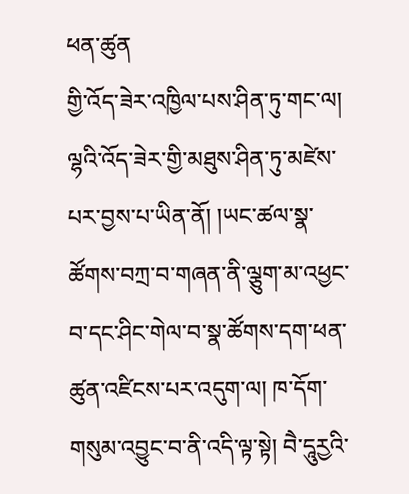ཕན་ཚུན
གྱི་འོད་ཟེར་འཁྱིལ་པས་ཤིན་ཏུ་གང་ལ། ལྷའི་འོད་ཟེར་གྱི་མཐུས་ཤིན་ཏུ་མཛེས་པར་བྱས་པ་ཡིན་ནོ། །ཡང་ཚལ་སྣ་ཚོགས་བཀྲ་བ་གཞན་ནི་ལྕུག་མ་འཕྱང་བ་དང་ཤིང་གེལ་བ་སྣ་ཚོགས་དག་ཕན་ཚུན་འཛིངས་པར་འདུག་ལ། ཁ་དོག་གསུམ་འབྱུང་བ་ནི་འདི་ལྟ་སྟེ། བཻ་དཱུརྱའི་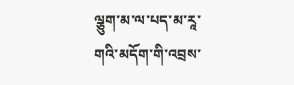ལྕུག་མ་ལ་པད་མ་རཱ་གའི་མདོག་གི་འབྲས་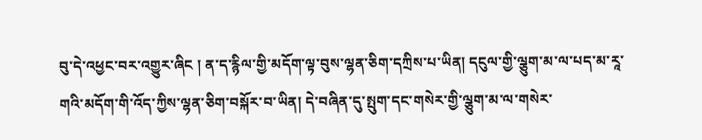བུ་དེ་འཕྱང་བར་འགྱུར་ཞིང ། ན་ད་རྙིལ་གྱི་མདོག་ལྟ་བུས་ལྷན་ཅིག་དཀྲིས་པ་ཡིན། དངུལ་གྱི་ལྕུག་མ་ལ་པད་མ་རཱ་གའི་མདོག་གི་འོད་ཀྱིས་ལྷན་ཅིག་བསྐོར་བ་ཡིན། དེ་བཞིན་དུ་སྤུག་དང་གསེར་གྱི་ལྕུག་མ་ལ་གསེར་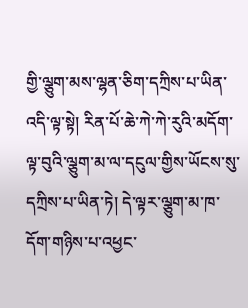གྱི་ལྕུག་མས་ལྷན་ཅིག་དཀྲིས་པ་ཡིན་འདི་ལྟ་སྟེ། རིན་པོ་ཆེ་ཀེ་ཀེ་རུའི་མདོག་ལྟ་བུའི་ལྕུག་མ་ལ་དངུལ་གྱིས་ཡོངས་སུ་དཀྲིས་པ་ཡིན་ཏེ། དེ་ལྟར་ལྕུག་མ་ཁ་དོག་གཉིས་པ་འཕྱང་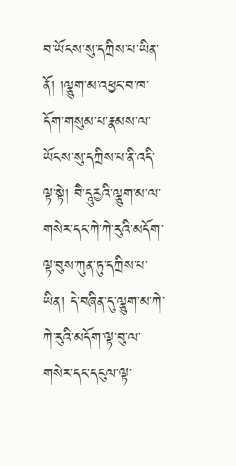བ་ཡོངས་སུ་དཀྲིས་པ་ཡིན་ནོ། །ལྕུག་མ་འཕྱང་བ་ཁ་དོག་གསུམ་པ་རྣམས་ལ་ཡོངས་སུ་དཀྲིས་པ་ནི་འདི་ལྟ་སྟེ། བཻ་དཱུརྱའི་ལྕུག་མ་ལ་གསེར་དང་ཀེ་ཀེ་རུའི་མདོག་ལྟ་བུས་ཀུན་ཏུ་དཀྲིས་པ་ཡིན། དེ་བཞིན་དུ་ལྕུག་མ་ཀེ་ཀེ་རུའི་མདོག་ལྟ་བུ་ལ་གསེར་དང་དངུལ་ལྟ་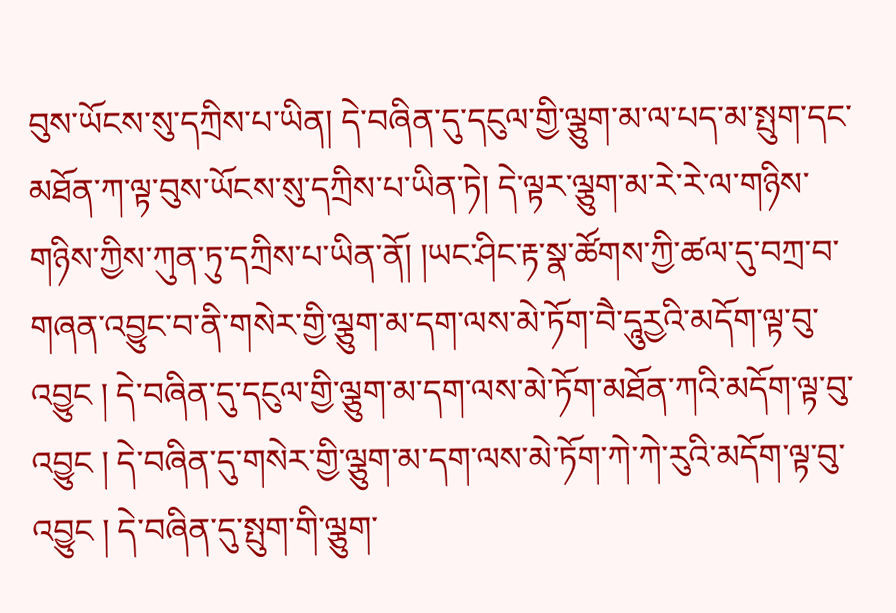བུས་ཡོངས་སུ་དཀྲིས་པ་ཡིན། དེ་བཞིན་དུ་དངུལ་གྱི་ལྕུག་མ་ལ་པད་མ་སྤུག་དང་མཐོན་ཀ་ལྟ་བུས་ཡོངས་སུ་དཀྲིས་པ་ཡིན་ཏེ། དེ་ལྟར་ལྕུག་མ་རེ་རེ་ལ་གཉིས་གཉིས་ཀྱིས་ཀུན་ཏུ་དཀྲིས་པ་ཡིན་ནོ། །ཡང་ཤིང་རྟ་སྣ་ཚོགས་ཀྱི་ཚལ་དུ་བཀྲ་བ་གཞན་འབྱུང་བ་ནི་གསེར་གྱི་ལྕུག་མ་དག་ལས་མེ་ཏོག་བཻ་དཱུརྱའི་མདོག་ལྟ་བུ་འབྱུང ། དེ་བཞིན་དུ་དངུལ་གྱི་ལྕུག་མ་དག་ལས་མེ་ཏོག་མཐོན་ཀའི་མདོག་ལྟ་བུ་འབྱུང ། དེ་བཞིན་དུ་གསེར་གྱི་ལྕུག་མ་དག་ལས་མེ་ཏོག་ཀེ་ཀེ་རུའི་མདོག་ལྟ་བུ་འབྱུང ། དེ་བཞིན་དུ་སྤུག་གི་ལྕུག་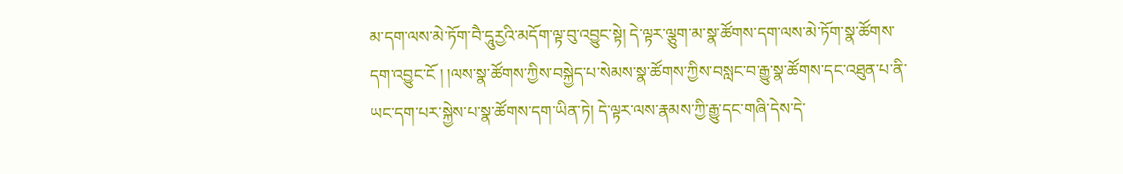མ་དག་ལས་མེ་ཏོག་བཻ་དཱུརྱའི་མདོག་ལྟ་བུ་འབྱུང་སྟེ། དེ་ལྟར་ལྕུག་མ་སྣ་ཚོགས་དག་ལས་མེ་ཏོག་སྣ་ཚོགས་དག་འབྱུང་ངོ ། །ལས་སྣ་ཚོགས་ཀྱིས་བསྐྱེད་པ་སེམས་སྣ་ཚོགས་ཀྱིས་བསླང་བ་རྒྱུ་སྣ་ཚོགས་དང་འཐུན་པ་ནི་ཡང་དག་པར་སྐྱེས་པ་སྣ་ཚོགས་དག་ཡིན་ཏེ། དེ་ལྟར་ལས་རྣམས་ཀྱི་རྒྱུ་དང་གཞི་དེས་དེ་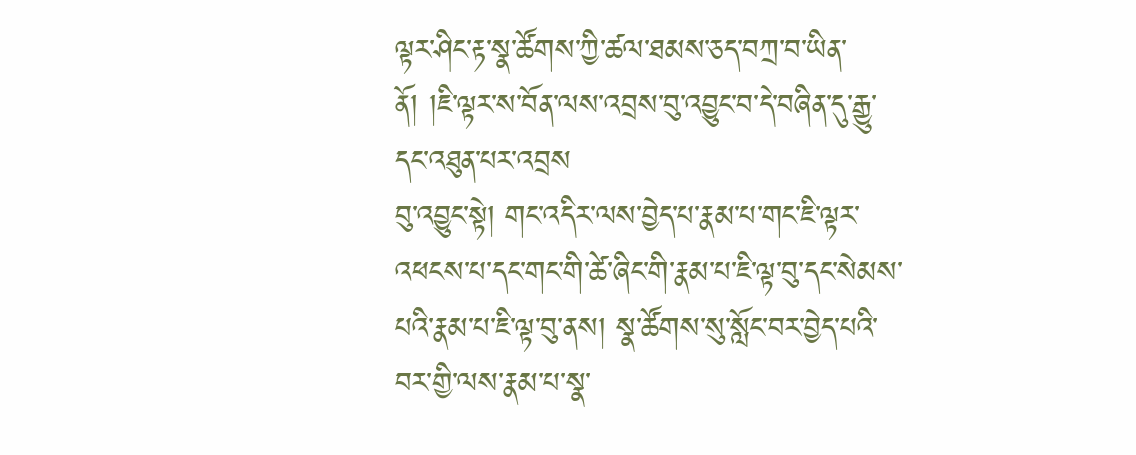ལྟར་ཤིང་རྟ་སྣ་ཚོགས་ཀྱི་ཚལ་ཐམས་ཅད་བཀྲ་བ་ཡིན་ནོ། །ཇི་ལྟར་ས་བོན་ལས་འབྲས་བུ་འབྱུང་བ་དེ་བཞིན་དུ་རྒྱུ་དང་འཐུན་པར་འབྲས
བུ་འབྱུང་སྟེ། གང་འདིར་ལས་བྱེད་པ་རྣམ་པ་གང་ཇི་ལྟར་འཕངས་པ་དང་གང་གི་ཚེ་ཞིང་གི་རྣམ་པ་ཇི་ལྟ་བུ་དང་སེམས་པའི་རྣམ་པ་ཇི་ལྟ་བུ་ནས། སྣ་ཚོགས་སུ་སློང་བར་བྱེད་པའི་བར་གྱི་ལས་རྣམ་པ་སྣ་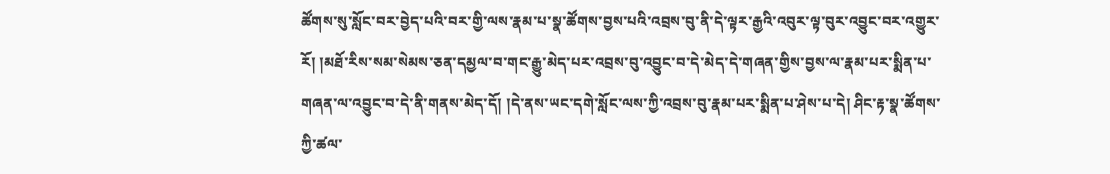ཚོགས་སུ་སློང་བར་བྱེད་པའི་བར་གྱི་ལས་རྣམ་པ་སྣ་ཚོགས་བྱས་པའི་འབྲས་བུ་ནི་དེ་ལྟར་རྒྱའི་འབུར་ལྟ་བུར་འབྱུང་བར་འགྱུར་རོ། །མཐོ་རིས་སམ་སེམས་ཅན་དམྱལ་བ་གང་རྒྱུ་མེད་པར་འབྲས་བུ་འབྱུང་བ་དེ་མེད་དེ་གཞན་གྱིས་བྱས་ལ་རྣམ་པར་སྨིན་པ་གཞན་ལ་འབྱུང་བ་དེ་ནི་གནས་མེད་དོ། །དེ་ནས་ཡང་དགེ་སློང་ལས་ཀྱི་འབྲས་བུ་རྣམ་པར་སྨིན་པ་ཤེས་པ་དེ། ཤིང་རྟ་སྣ་ཚོགས་ཀྱི་ཚལ་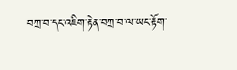བཀྲ་བ་དང་འཇིག་རྟེན་བཀྲ་བ་ལ་ཡང་རྟོག་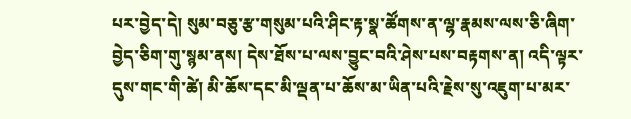པར་བྱེད་དེ། སུམ་བཅུ་རྩ་གསུམ་པའི་ཤིང་རྟ་སྣ་ཚོགས་ན་ལྷ་རྣམས་ལས་ཅི་ཞིག་བྱེད་ཅིག་གུ་སྙམ་ནས། དེས་ཐོས་པ་ལས་བྱུང་བའི་ཤེས་པས་བརྟགས་ན། འདི་ལྟར་དུས་གང་གི་ཚེ། མི་ཆོས་དང་མི་ལྡན་པ་ཆོས་མ་ཡིན་པའི་རྗེས་སུ་འཇུག་པ་མར་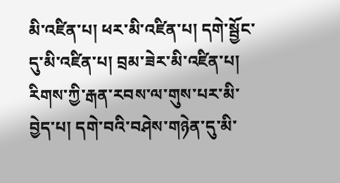མི་འཛིན་པ། ཕར་མི་འཛིན་པ། དགེ་སྦྱོང་དུ་མི་འཛིན་པ། བྲམ་ཟེར་མི་འཛིན་པ། རིགས་ཀྱི་རྒན་རབས་ལ་གུས་པར་མི་བྱེད་པ། དགེ་བའི་བཤེས་གཉེན་དུ་མི་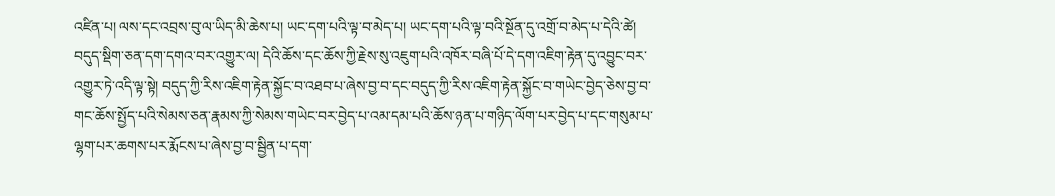འཛིན་པ། ལས་དང་འབྲས་བུ་ལ་ཡིད་མི་ཆེས་པ། ཡང་དག་པའི་ལྟ་བ་མེད་པ། ཡང་དག་པའི་ལྟ་བའི་སྔོན་དུ་འགྲོ་བ་མེད་པ་དེའི་ཚེ། བདུད་སྡིག་ཅན་དག་དགའ་བར་འགྱུར་ལ། དེའི་ཆོས་དང་ཆོས་ཀྱི་རྗེས་སུ་འཇུག་པའི་འཁོར་བཞི་པོ་དེ་དག་འཇིག་རྟེན་དུ་འབྱུང་བར་འགྱུར་ཏེ་འདི་ལྟ་སྟེ། བདུད་ཀྱི་རིས་འཇིག་རྟེན་སྐྱོང་བ་འཐབ་པ་ཞེས་བྱ་བ་དང་བདུད་ཀྱི་རིས་འཇིག་རྟེན་སྐྱོང་བ་གཡེང་བྱེད་ཅེས་བྱ་བ་གང་ཆོས་སྤྱོད་པའི་སེམས་ཅན་རྣམས་ཀྱི་སེམས་གཡེང་བར་བྱེད་པ་འམ་དམ་པའི་ཆོས་ཉན་པ་གཉིད་ལོག་པར་བྱེད་པ་དང་གསུམ་པ་ལྷག་པར་ཆགས་པར་རྨོངས་པ་ཞེས་བྱ་བ་སྦྱིན་པ་དག་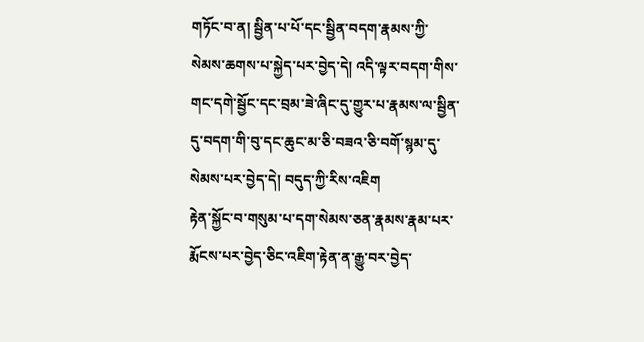གཏོང་བ་ན། སྦྱིན་པ་པོ་དང་སྦྱིན་བདག་རྣམས་ཀྱི་སེམས་ཆགས་པ་སྐྱེད་པར་བྱེད་དེ། འདི་ལྟར་བདག་གིས་གང་དགེ་སྦྱོང་དང་བྲམ་ཟེ་ཞིང་དུ་གྱུར་པ་རྣམས་ལ་སྦྱིན་དུ་བདག་གི་བུ་དང་ཆུང་མ་ཅི་བཟའ་ཅི་བགོ་སྙམ་དུ་སེམས་པར་བྱེད་དེ། བདུད་ཀྱི་རིས་འཇིག
རྟེན་སྐྱོང་བ་གསུམ་པ་དག་སེམས་ཅན་རྣམས་རྣམ་པར་རྨོངས་པར་བྱེད་ཅིང་འཇིག་རྟེན་ན་རྒྱུ་བར་བྱེད་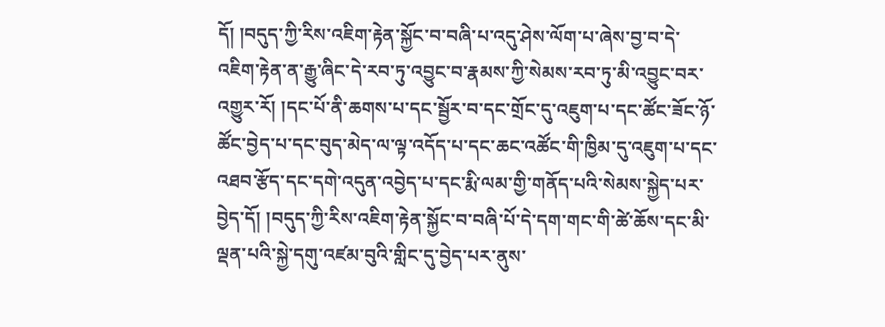དོ། །བདུད་ཀྱི་རིས་འཇིག་རྟེན་སྐྱོང་བ་བཞི་པ་འདུ་ཤེས་ལོག་པ་ཞེས་བྱ་བ་དེ་འཇིག་རྟེན་ན་རྒྱུ་ཞིང་དེ་རབ་ཏུ་འབྱུང་བ་རྣམས་ཀྱི་སེམས་རབ་ཏུ་མི་འབྱུང་བར་འགྱུར་རོ། །དང་པོ་ནི་ཆགས་པ་དང་སྦྱོར་བ་དང་གྲོང་དུ་འཇུག་པ་དང་ཚོང་ཟོང་ཉོ་ཚོང་བྱེད་པ་དང་བུད་མེད་ལ་ལྟ་འདོད་པ་དང་ཆང་འཚོང་གི་ཁྱིམ་དུ་འཇུག་པ་དང་འཐབ་རྩོད་དང་དགེ་འདུན་འབྱེད་པ་དང་རྨི་ལམ་གྱི་གནོད་པའི་སེམས་སྐྱེད་པར་བྱེད་དོ། །བདུད་ཀྱི་རིས་འཇིག་རྟེན་སྐྱོང་བ་བཞི་པོ་དེ་དག་གང་གི་ཚེ་ཆོས་དང་མི་ལྡན་པའི་སྐྱེ་དགུ་འཛམ་བུའི་གླིང་དུ་བྱེད་པར་ནུས་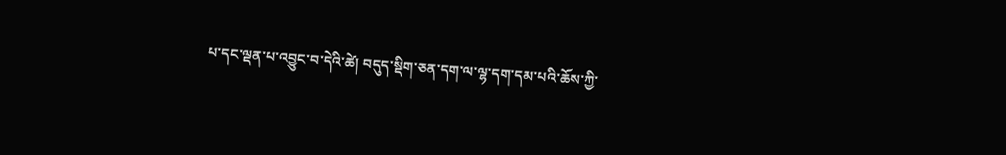པ་དང་ལྡན་པ་འབྱུང་བ་དེའི་ཚེ། བདུད་སྡིག་ཅན་དག་ལ་ལྷ་དག་དམ་པའི་ཆོས་ཀྱི་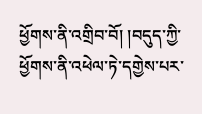ཕྱོགས་ནི་འགྲིབ་བོ། །བདུད་ཀྱི་ཕྱོགས་ནི་འཕེལ་ཏེ་དགྱེས་པར་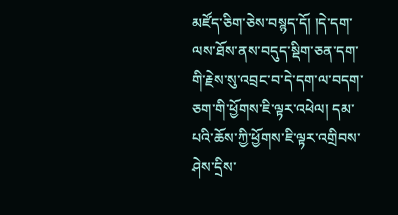མཛོད་ཅིག་ཅེས་བསྙད་དོ། །དེ་དག་ལས་ཐོས་ནས་བདུད་སྡིག་ཅན་དག་གི་རྗེས་སུ་འབྲང་བ་དེ་དག་ལ་བདག་ཅག་གི་ཕྱོགས་ཇི་ལྟར་འཕེལ། དམ་པའི་ཆོས་ཀྱི་ཕྱོགས་ཇི་ལྟར་འགྲིབས་ཤེས་དྲིས་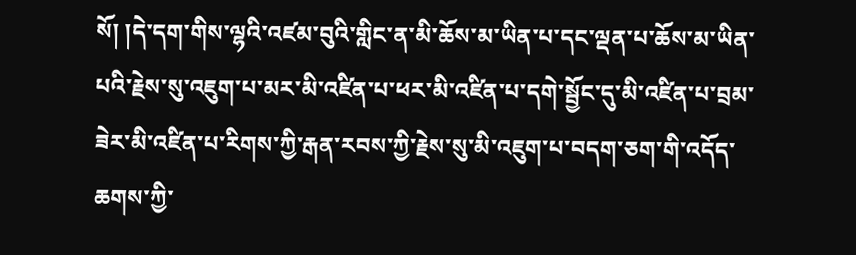སོ། །དེ་དག་གིས་ལྷའི་འཛམ་བུའི་གླིང་ན་མི་ཆོས་མ་ཡིན་པ་དང་ལྡན་པ་ཆོས་མ་ཡིན་པའི་རྗེས་སུ་འཇུག་པ་མར་མི་འཛིན་པ་ཕར་མི་འཛིན་པ་དགེ་སྦྱོང་དུ་མི་འཛིན་པ་བྲམ་ཟེར་མི་འཛིན་པ་རིགས་ཀྱི་རྒན་རབས་ཀྱི་རྗེས་སུ་མི་འཇུག་པ་བདག་ཅག་གི་འདོད་ཆགས་ཀྱི་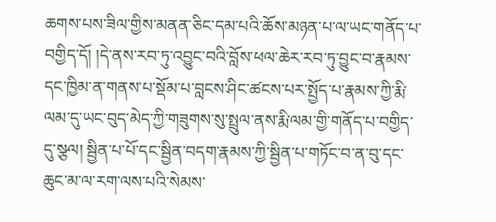ཆགས་པས་ཟིལ་གྱིས་མནན་ཅིང་དམ་པའི་ཆོས་མཉན་པ་ལ་ཡང་གནོད་པ་བགྱིད་དོ། །དེ་ནས་རབ་ཏུ་འབྱུང་བའི་བློས་ཕལ་ཆེར་རབ་ཏུ་བྱུང་བ་རྣམས་དང་ཁྱིམ་ན་གནས་པ་སྡོམ་པ་བླངས་ཤིང་ཚངས་པར་སྤྱོད་པ་རྣམས་ཀྱི་རྨི་ལམ་དུ་ཡང་བུད་མེད་ཀྱི་གཟུགས་སུ་སྤྲུལ་ནས་རྨི་ལམ་གྱི་གནོད་པ་བགྱིད་དུ་སྩལ། སྦྱིན་པ་པོ་དང་སྦྱིན་བདག་རྣམས་ཀྱི་སྦྱིན་པ་གཏོང་བ་ན་བུ་དང་ཆུང་མ་ལ་རག་ལས་པའི་སེམས་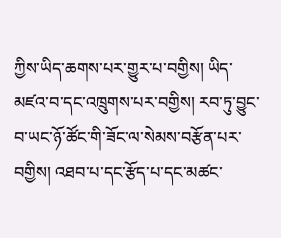ཀྱིས་ཡིད་ཆགས་པར་གྱུར་པ་བགྱིས། ཡིད་མཛའ་བ་དང་འཁྲུགས་པར་བགྱིས། རབ་ཏུ་བྱུང་བ་ཡང་ཉོ་ཚོང་གི་ཟོང་ལ་སེམས་བརྩོན་པར་བགྱིས། འཐབ་པ་དང་རྩོད་པ་དང་མཚང་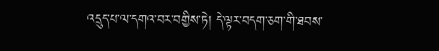འདྲུད་པ་ལ་དགའ་བར་བགྱིས་ཏེ། དེ་ལྟར་བདག་ཅག་གི་ཐབས་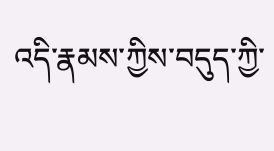འདི་རྣམས་ཀྱིས་བདུད་ཀྱི་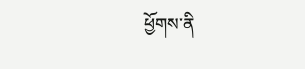ཕྱོགས་ནི